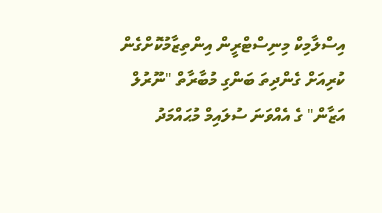އިސްލާމިކް މިނިސްޓްރީން އިންތިޒާމުކޮށްގެން ކުރިއަށް ގެންދިތަ ބަންގި މުބާރާތް "ނޫރުލް އަޒާން" ގެ އެއްވަނަ ސުލައިމް މުޙައްމަދު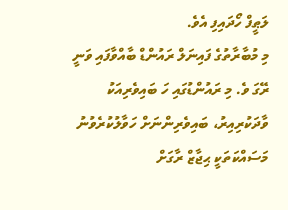ލަޠީފް ހޯދައިފި އެވެ.
މި މުބާރާތުގެ ފައިނަލް ރައުންޑް ބާއްވާފައި ވަނީ ރޭގަ ވެ. މި ރައުންޑުގައި ހަ ބައިވެރިއަކު ވާދަކުރިއިރު، ބައިވެރިންނަށް ހަވާލުކުރެވުނު މަސައްކަތަކީ ޙިޖާޒް ރާގަށް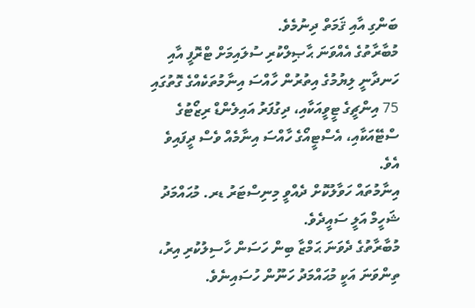ބަންގި އާއި ޤަމަތް ދިނުމެވެ.
މުބާރާތުގެ އެއްވަނަ ޙާޞިލްކުރި ސުލައިމަށް ޓްރޮފީ އާއި ހަނދާނީ ލިޔުމުގެ އިތުރުން ހާއްސަ އިނާމުތަކެއްގެ ގޮތުގައި 75 އިންޗީގެ ޓީވީއަކާއި، ދިގުފަރު އައިލެންޑް ރިޒޯޓުގެ ސްޓޭއަކާއި، އެސްޓީއޯގެ ހާއްސަ އިނާމެއް ވެސް ދީފައިވެ އެވެ.
އިނާމުތައް ހަވާލުކޮށް ދެއްވީ މިނިސްޓަރު ޑރ. މުޙައްމަދު ޝަހީމް އަލީ ސައީދެވެ.
މުބާރާތުގެ ދެވަނަ ޙަމްޒާ ބިން ހަސަން ހާސިލުކުރި އިރު، ތިންވަނަ އަކީ މުޙައްމަދު ހަނޫން ހުސައިނެވެ.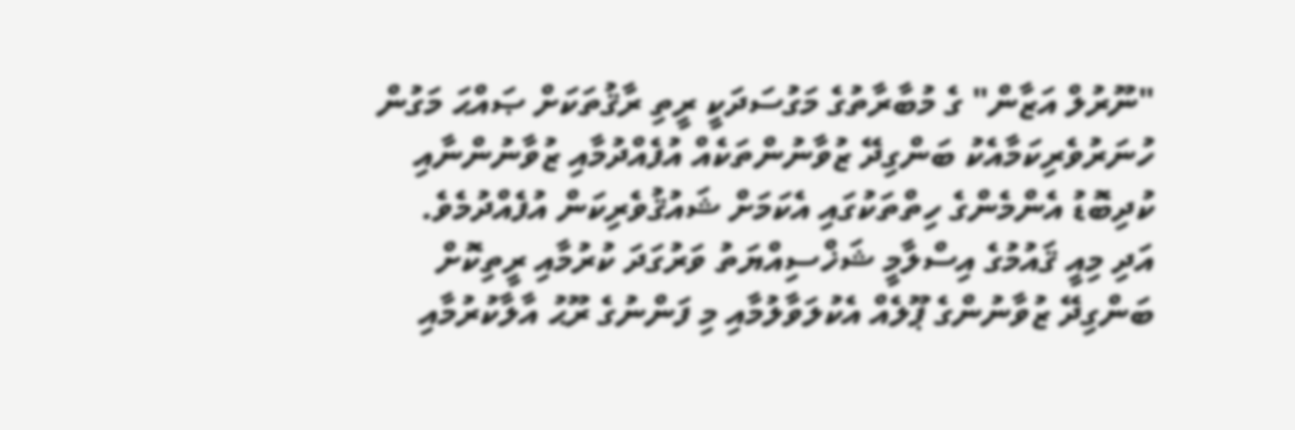"ނޫރުލް އަޒާން" ގެ މުބާރާތުގެ މަގުސަދަކީ ރީތި ރާޤުތަކަށް ޞައްޙަ މަގުން ހުނަރުވެރިކަމާއެކު ބަންގިދޭ ޒުވާނުންތަކެއް އުފެއްދުމާއި ޒުވާނުންނާއި ކުދިބޮޑު އެންމެންގެ ހިތްތަކުގައި އެކަމަށް ޝައުޤުވެރިކަން އުފެއްދުމެވެ. އަދި މިއީ ޤައުމުގެ އިސްލާމީ ޝަޚްސިއްޔަތު ވަރުގަދަ ކުރުމާއި ރީތިކޮށް ބަންގިދޭ ޒުވާނުންގެ ޕޫލެއް އެކުލަވާލުމާއި މި ފަންނުގެ ރޫޙު އާލާކުރުމާއި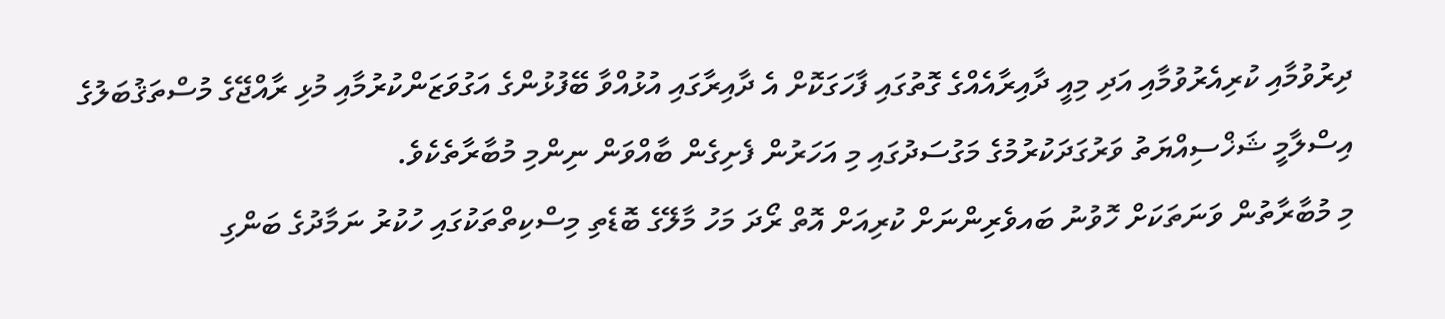ދިރުވުމާއި ކުރިއެރުވުމާއި އަދި މިއީ ދާއިރާއެއްގެ ގޮތުގައި ފާހަގަކޮށް އެ ދާއިރާގައި އުޅުއްވާ ބޭފުޅުންގެ އަގުވަޒަންކުރުމާއި މުޅި ރާއްޖޭގެ މުސްތަޤުބަލުގެ އިސްލާމީ ޝަޚްސިއްޔަތު ވަރުގަދަކުރުމުގެ މަގުސަދުގައި މި އަހަރުން ފެށިގެން ބާއްވަން ނިންމި މުބާރާތެކެވެ.
މި މުބާރާތުން ވަނަތަކަށް ހޮވުނު ބައވެރިންނަށް ކުރިއަށް އޮތް ރޯދަ މަހު މާލޭގެ ބޮޑެތި މިސްކިތްތަކުގައި ހުކުރު ނަމާދުގެ ބަންގި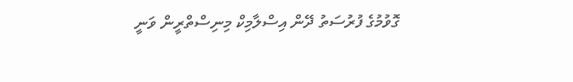ގޮވުމުގެ ފުރުސަތު ދޭން އިސްލާމިކް މިނިސްތްރީން ވަނީ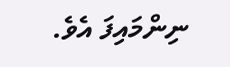ނިންމައިފަ އެވެ.